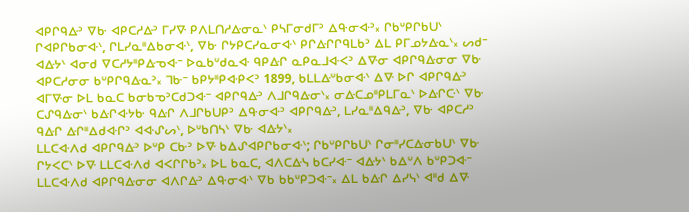ᐊᑭᒋᑫᐏᐣ ᐁᑿ ᐊᑭᑕᓱᐏᐣ ᒥᓯᐍ ᑭᐱᒪᑎᓱᐏᓂᓇᐠ ᑭᓴᒥᓂᑯᒥᐣ ᐃᑵᓂᐘᐣ᙮ ᒋᑲᐡᑭᒋᑲᑌᐠ ᒋᐊᑭᒋᑲᓂᐘᐠ, ᒋᒪᓯᓇᐦᐃᑲᓂᐘᐠ, ᐁᑿ ᒋᔭᑭᑕᓯᓇᓂᐘᐠ ᑭᒋᐏᒋᒋᑫᒪᑲᐣ ᐃᒪ ᑭᒥᓄᔭᐏᓇᐠ᙮ ᔕᑯᐨ ᐊᐏᔭᐠ ᐊᓂᑯ ᐁᑕᓱᔭᐦᑭᐏᓀᐘᐨ ᐅᓇᑲᐡᑯᓇᐘ ᑫᑭᐏᒋ ᓇᑭᓇᒧᐘᐸᐣ ᐃᐍᓂ ᐊᑭᒋᑫᐏᓂᓂ ᐁᑿ ᐊᑭᑕᓱᓂᓂ ᑲᐡᑭᒋᑫᐏᓇᐣ᙮ ᒣᑿᐨ ᑲᑭᔭᐦᑭᐘᑭᐸᐣ 1899, ᑲᒪᒪᐏᐡᑲᓂᐘᐠ ᐃᐍ ᐅᒋ ᐊᑭᒋᑫᐏᐣ ᐊᒥᐍᓂ ᐅᒪ ᑲᓇᑕ ᑲᓂᑲᓀᐣᑕᑯᑐᐘᐨ ᐊᑭᒋᑫᐏᐣ ᐱᒧᒋᑫᐏᓂᐠ᙮ ᓂᐏᑕᓄᐦᑭᒪᒥᓇᐠ ᐅᐏᒋᑢᐠ ᐁᑿ ᑕᔑᑫᐏᓂᐠ ᑲᐏᒋᐘᔭᑿ ᑫᐏᒋ ᐱᒧᒋᑲᑌᑭᐣ ᐃᑵᓂᐘᐣ ᐊᑭᒋᑫᐏᐣ, ᒪᓯᓇᐦᐃᑫᐏᐣ, ᐁᑿ ᐊᑭᑕᓱᐣ ᑫᐏᒋ ᐏᒋᐦᐃᑯᐘᒋᐣ ᐊᐘᔑᔕᐠ, ᐅᐡᑲᑎᓴᐠ ᐁᑿ ᐊᐏᔭᐠ᙮
ᒪᒪᑕᐘᐱᑯ ᐊᑭᒋᑫᐏᐣ ᐅᐡᑭ ᑕᑿᐣ ᐅᐍ ᑲᐃᔑᐊᑭᒋᑲᓂᐘᐠ; ᒋᑲᐡᑭᒋᑲᑌᐠ ᒋᓂᐦᓯᑕᐏᓂᑲᑌᐠ ᐁᑿ ᒋᔭᐸᑕᐠ ᐅᐍ ᒪᒪᑕᐘᐱᑯ ᐊᐸᒋᒋᑲᐣ᙮ ᐅᒪ ᑲᓇᑕ, ᐊᐱᑕᐏᓭ ᑲᑕᓯᐘᐨ ᐊᐏᔭᐠ ᑲᐃᐡᐱ ᑲᐡᑭᑐᐘᐨ ᒪᒪᑕᐘᐱᑯ ᐊᑭᒋᑫᐏᓂᓂ ᐊᐱᒋᐏᐣ ᐃᑵᓂᐘᐠ ᐁᑲ ᑲᑲᐡᑭᑐᐘᐨ᙮ ᐃᒪ ᑲᐏᒋ ᐃᓯᓭᐠ ᐊᐦᑯ ᐃᐍ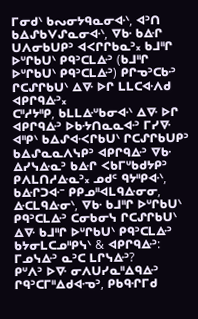ᒥᓂᑯᐠ ᑲᔓᓂᔭᑫᓇᓂᐘᐠ, ᐊᐣᑎ ᑲᐃᔑᑲᐯᔑᓇᓂᐘᐠ, ᐁᑿ ᑲᐏᒋ ᑌᐱᓂᑲᑌᑭᐣ ᐊᐸᒋᒋᑲᓇᐣ᙮ ᑲᒧᐦᒋ ᐅᐡᒋᑲᑌᐠ ᑭᑫᐣᑕᒪᐏᐣ (ᑲᒧᐦᒋ ᐅᐡᒋᑲᑌᐠ ᑭᑫᐣᑕᒪᐏᐣ) ᑭᒋᓀᐣᑕᑿᐣ ᒋᑕᔑᒋᑲᑌᐠ ᐃᐍ ᐅᒋ ᒪᒪᑕᐘᐱᑯ ᐊᑭᒋᑫᐏᐣ᙮
ᑕᐦᓱᔭᐦᑭ, ᑲᒪᒪᐏᐡᑲᓂᐘᐠ ᐃᐍ ᐅᒋ ᐊᑭᒋᑫᐏᐣ ᐅᑿᔭᑎᓇᓇᐘᐣ ᒥᓯᐍ ᐊᐦᑭᐠ ᑲᐃᔑᐘᐸᒋᑲᑌᐠ ᒋᑕᔑᒋᑲᑌᑭᐣ ᑲᐃᔑᓇᓇᐱᓭᑭᐣ ᐊᑭᒋᑫᐏᐣ ᐁᑿ ᐃᓯᓭᐏᓇᐣ ᑲᐏᒋ ᐸᑲᒥᐡᑲᑯᔭᑭᐣ ᑭᐱᒪᑎᓱᐏᓇᐣ᙮ ᓄᑯᒼ ᑫᔭᐦᑭᐘᐠ, ᑲᐏᒋᑐᐘᐨ ᑭᑭᓄᐦᐊᒪᑫᐏᓂᓂ, ᐏᑕᒪᑫᐏᓂᐠ, ᐁᑿ ᑲᒧᐦᒋ ᐅᐡᒋᑲᑌᐠ ᑭᑫᐣᑕᒪᐏᐣ ᑕᓂᑲᓂᓭ ᒋᑕᔑᒋᑲᑌᐠ ᐃᐍ ᑲᒧᐦᒋ ᐅᐡᒋᑲᑌᐠ ᑭᑫᐣᑕᒪᐏᐣ ᑲᔭᓂᒪᑕᓄᐦᑭᓭᐠ & ᐊᑭᒋᑫᐏᐣ: ᒥᓄᓭᐏᐣ ᓇᐣᑕ ᒪᒋᓭᐏᐣ?
ᑭᐡᐱᐣ ᐅᐍ ᓂᐱᑌᓯᓇᐦᐃᑫᐏᐣ ᒋᑫᐣᑕᒥᐦᐃᑯᐘᓀᐣ, ᑭᑲᑵᒋᒥᑯ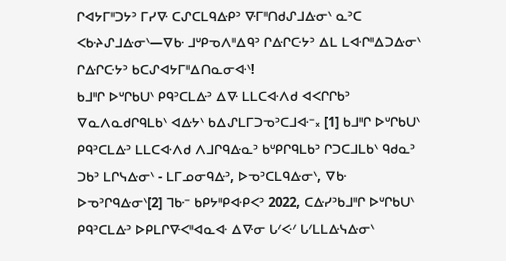ᒋᐊᔭᒥᐦᑐᔭᐣ ᒥᓯᐍ ᑕᔑᑕᒪᑫᐏᑭᐣ ᐍᒥᐦᑎᑯᔑᒧᐏᓂᐠ ᓇᐣᑕ ᐸᑿᔨᔑᒧᐏᓂᐠ—ᐁᑿ ᒧᐡᑭᓀᐱᐦᐃᑫᐣ ᒋᐏᒋᑢᔭᐣ ᐃᒪ ᒪᐘᒋᐦᐃᑐᐏᓂᐠ ᒋᐏᒋᑢᔭᐣ ᑲᑕᔑᐊᔭᒥᐦᐃᑎᓇᓂᐘᐠ!
ᑲᒧᐦᒋ ᐅᐡᒋᑲᑌᐠ ᑭᑫᐣᑕᒪᐏᐣ ᐃᐍ ᒪᒪᑕᐘᐱᑯ ᐊᐸᒋᒋᑲᐣ ᐁᓇᐱᓇᑯᒋᑫᒪᑲᐠ ᐊᐏᔭᐠ ᑲᐃᔑᒪᒥᑐᓀᐣᑕᒧᐘᐨ᙮ [1] ᑲᒧᐦᒋ ᐅᐡᒋᑲᑌᐠ ᑭᑫᐣᑕᒪᐏᐣ ᒪᒪᑕᐘᐱᑯ ᐱᒧᒋᑫᐏᓇᐣ ᑲᐡᑭᒋᑫᒪᑲᐣ ᒋᑐᑕᒧᒪᑲᐠ ᑫᑯᓇᐣ ᑐᑲᐣ ᒪᒋᓭᐏᓂᐠ - ᒪᒥᓄᓂᑫᐏᐣ, ᐅᓀᐣᑕᒪᑫᐏᓂᐠ, ᐁᑿ ᐅᓀᐣᒋᑫᐏᓂᐠ[2] ᒣᑿᐨ ᑲᑭᔭᐦᑭᐘᑭᐸᐣ 2022, ᑕᐏᓯᐣᑲᒧᐦᒋ ᐅᐡᒋᑲᑌᐠ ᑭᑫᐣᑕᒪᐏᐣ ᐅᑭᒪᒋᐍᐸᐦᐊᓇᐘ ᐃᐍᓂ ᒐᐟᑅᐟ ᒐᐟᒪᒪᐏᓭᐏᓂᐠ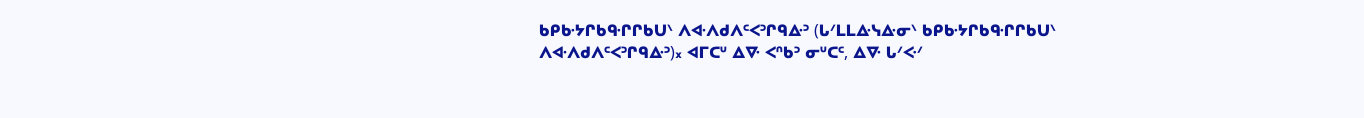ᑲᑭᑿᔭᒋᑲᑵᒋᒋᑲᑌᐠ ᐱᐘᐱᑯᐱᒼᐸᐣᒋᑫᐏᐣ (ᒐᐟᒪᒪᐏᓭᐏᓂᐠ ᑲᑭᑿᔭᒋᑲᑵᒋᒋᑲᑌᐠ ᐱᐘᐱᑯᐱᒼᐸᐣᒋᑫᐏᐣ)᙮ ᐊᒥᑕᐡ ᐃᐍ ᐸᐢᑲᐣ ᓂᐡᑕᒼ, ᐃᐍ ᒐᐟᑅᐟ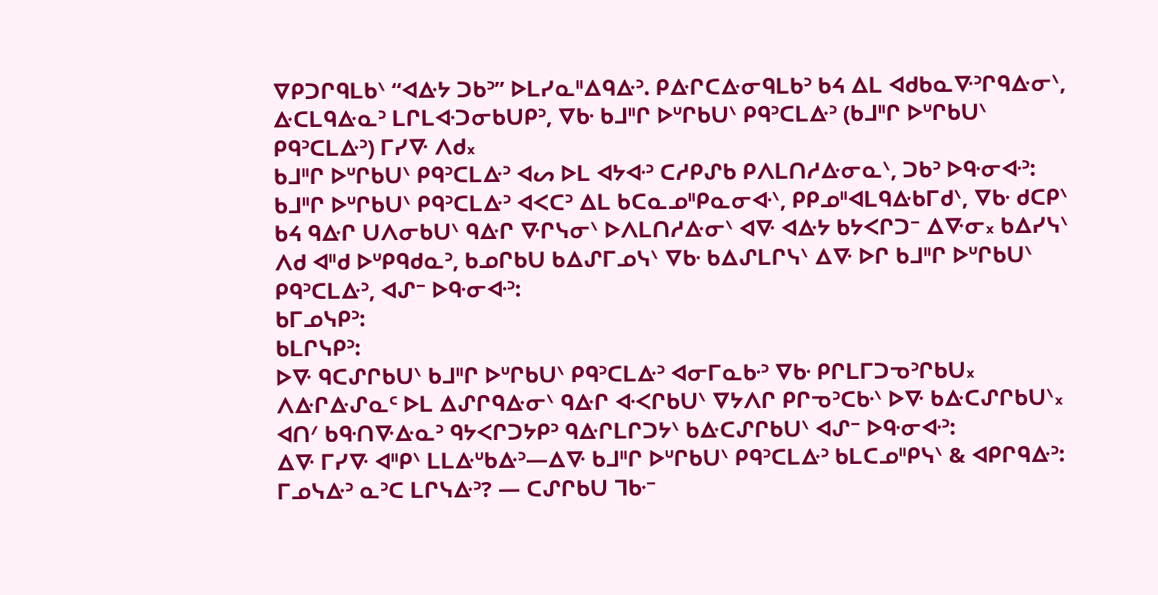ᐁᑭᑐᒋᑫᒪᑲᐠ “ᐊᐏᔭ ᑐᑲᐣ” ᐅᒪᓯᓇᐦᐃᑫᐏᐣ. ᑭᐏᒋᑕᐏᓂᑫᒪᑲᐣ ᑲᔦ ᐃᒪ ᐊᑯᑲᓇᐍᐣᒋᑫᐏᓂᐠ, ᐏᑕᒪᑫᐏᓇᐣ ᒪᒋᒪᐘᑐᓂᑲᑌᑭᐣ, ᐁᑿ ᑲᒧᐦᒋ ᐅᐡᒋᑲᑌᐠ ᑭᑫᐣᑕᒪᐏᐣ (ᑲᒧᐦᒋ ᐅᐡᒋᑲᑌᐠ ᑭᑫᐣᑕᒪᐏᐣ) ᒥᓯᐍ ᐱᑯ᙮
ᑲᒧᐦᒋ ᐅᐡᒋᑲᑌᐠ ᑭᑫᐣᑕᒪᐏᐣ ᐊᔕ ᐅᒪ ᐊᔭᐘᐣ ᑕᓱᑭᔑᑲ ᑭᐱᒪᑎᓱᐏᓂᓇᐠ, ᑐᑲᐣ ᐅᑵᓂᐘᐣ:
ᑲᒧᐦᒋ ᐅᐡᒋᑲᑌᐠ ᑭᑫᐣᑕᒪᐏᐣ ᐊᐸᑕᐣ ᐃᒪ ᑲᑕᓇᓄᐦᑭᓇᓂᐘᐠ, ᑭᑭᓄᐦᐊᒪᑫᐏᑲᒥᑯᐠ, ᐁᑿ ᑯᑕᑭᐠ ᑲᔦ ᑫᐏᒋ ᑌᐱᓂᑲᑌᐠ ᑫᐏᒋ ᐍᒋᓭᓂᐠ ᐅᐱᒪᑎᓱᐏᓂᐠ ᐊᐍ ᐊᐏᔭ ᑲᔭᐸᒋᑐᐨ ᐃᐍᓂ᙮ ᑲᐃᓯᓭᐠ ᐱᑯ ᐊᐦᑯ ᐅᐡᑭᑫᑯᓇᐣ, ᑲᓄᒋᑲᑌ ᑲᐃᔑᒥᓄᓭᐠ ᐁᑿ ᑲᐃᔑᒪᒋᓭᐠ ᐃᐍ ᐅᒋ ᑲᒧᐦᒋ ᐅᐡᒋᑲᑌᐠ ᑭᑫᐣᑕᒪᐏᐣ, ᐊᔑᐨ ᐅᑵᓂᐘᐣ:
ᑲᒥᓄᓭᑭᐣ:
ᑲᒪᒋᓭᑭᐣ:
ᐅᐍ ᑫᑕᔑᒋᑲᑌᐠ ᑲᒧᐦᒋ ᐅᐡᒋᑲᑌᐠ ᑭᑫᐣᑕᒪᐏᐣ ᐊᓂᒥᓇᑿᐣ ᐁᑿ ᑭᒋᒪᒥᑐᓀᐣᒋᑲᑌ᙮ ᐱᐏᒋᐏᔑᓇᒼ ᐅᒪ ᐃᔑᒋᑫᐏᓂᐠ ᑫᐏᒋ ᐘᐸᒋᑲᑌᐠ ᐁᔭᐱᒋ ᑭᒋᓀᐣᑕᑿᐠ ᐅᐍ ᑲᐏᑕᔑᒋᑲᑌᐠ᙮ ᐊᑎᐟ ᑲᑵᑎᐍᐏᓇᐣ ᑫᔭᐸᒋᑐᔭᑭᐣ ᑫᐏᒋᒪᒋᑐᔭᐠ ᑲᐏᑕᔑᒋᑲᑌᐠ ᐊᔑᐨ ᐅᑵᓂᐘᐣ:
ᐃᐍ ᒥᓯᐍ ᐊᐦᑭᐠ ᒪᒪᐏᐡᑲᐏᐣ—ᐃᐍ ᑲᒧᐦᒋ ᐅᐡᒋᑲᑌᐠ ᑭᑫᐣᑕᒪᐏᐣ ᑲᒪᑕᓄᐦᑭᓭᐠ & ᐊᑭᒋᑫᐏᐣ: ᒥᓄᓭᐏᐣ ᓇᐣᑕ ᒪᒋᓭᐏᐣ? — ᑕᔑᒋᑲᑌ ᒣᑿᐨ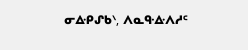ᓂᐏᑭᔑᑲᐠ, ᐱᓇᑵᐏᐱᓱᒼ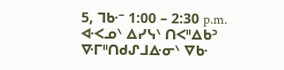5, ᒣᑿᐨ 1:00 – 2:30 p.m. ᐘᐸᓄᐠ ᐃᓯᓭᐠ ᑎᐸᐦᐃᑲᐣ ᐍᒥᐦᑎᑯᔑᒧᐏᓂᐠ ᐁᑿ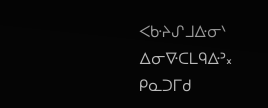ᐸᑿᔨᔑᒧᐏᓂᐠ ᐃᓂᐍᑕᒪᑫᐏᐣ᙮ ᑭᓇᑐᒥᑯ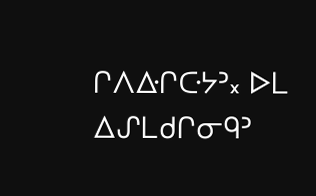ᒋᐱᐏᒋᑢᔭᐣ᙮ ᐅᒪ ᐃᔑᒪᑯᒋᓂᑫᐣ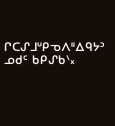ᒋᑕᔑᒧᐡᑭᓀᐱᐦᐃᑫᔭᐣ ᓄᑯᒼ ᑲᑭᔑᑲᐠ᙮